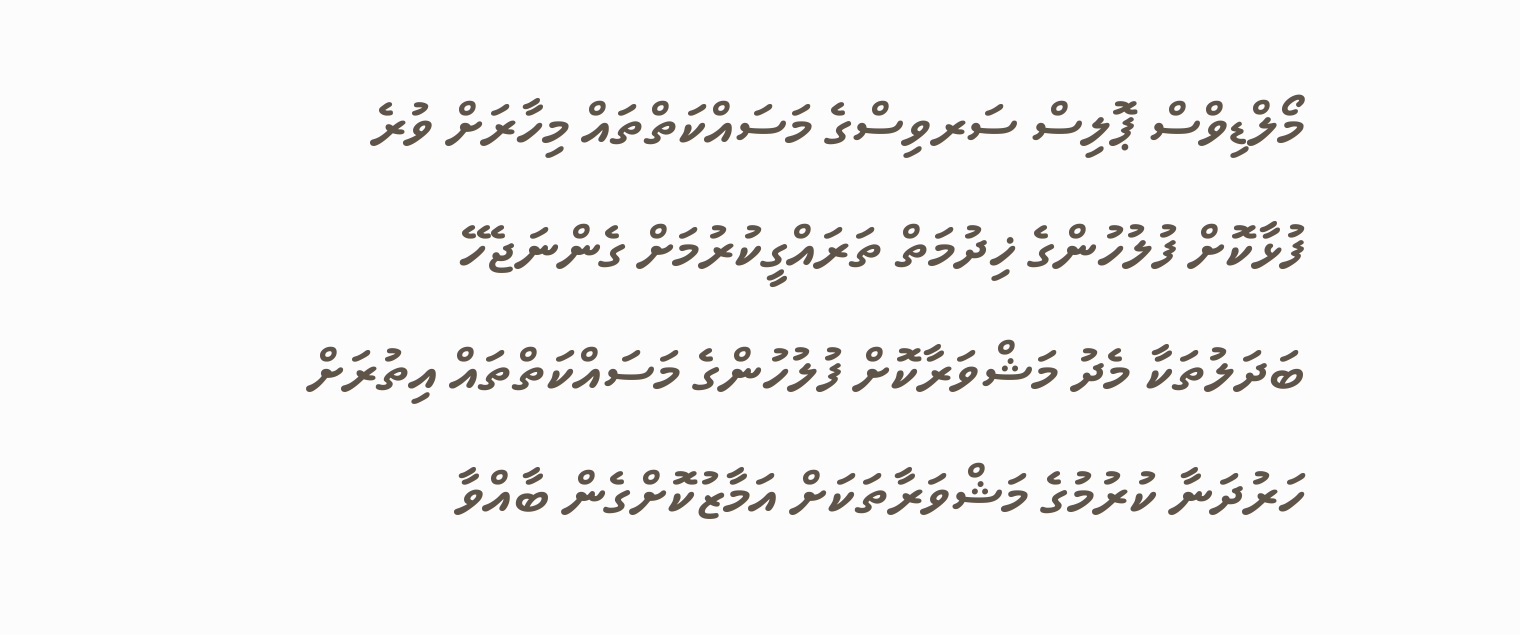މޯލްޑިވްސް ޕޮލިސް ސަރވިސްގެ މަސައްކަތްތައް މިހާރަށް ވުރެ ފުޅާކޮށް ފުލުހުންގެ ޚިދުމަތް ތަރައްގީކުރުމަށް ގެންނަޖެހޭ ބަދަލުތަކާ މެދު މަޝްވަރާކޮށް ފުލުހުންގެ މަސައްކަތްތައް އިތުރަށް ހަރުދަނާ ކުރުމުގެ މަޝްވަރާތަކަށް އަމާޒުކޮށްގެން ބާއްވާ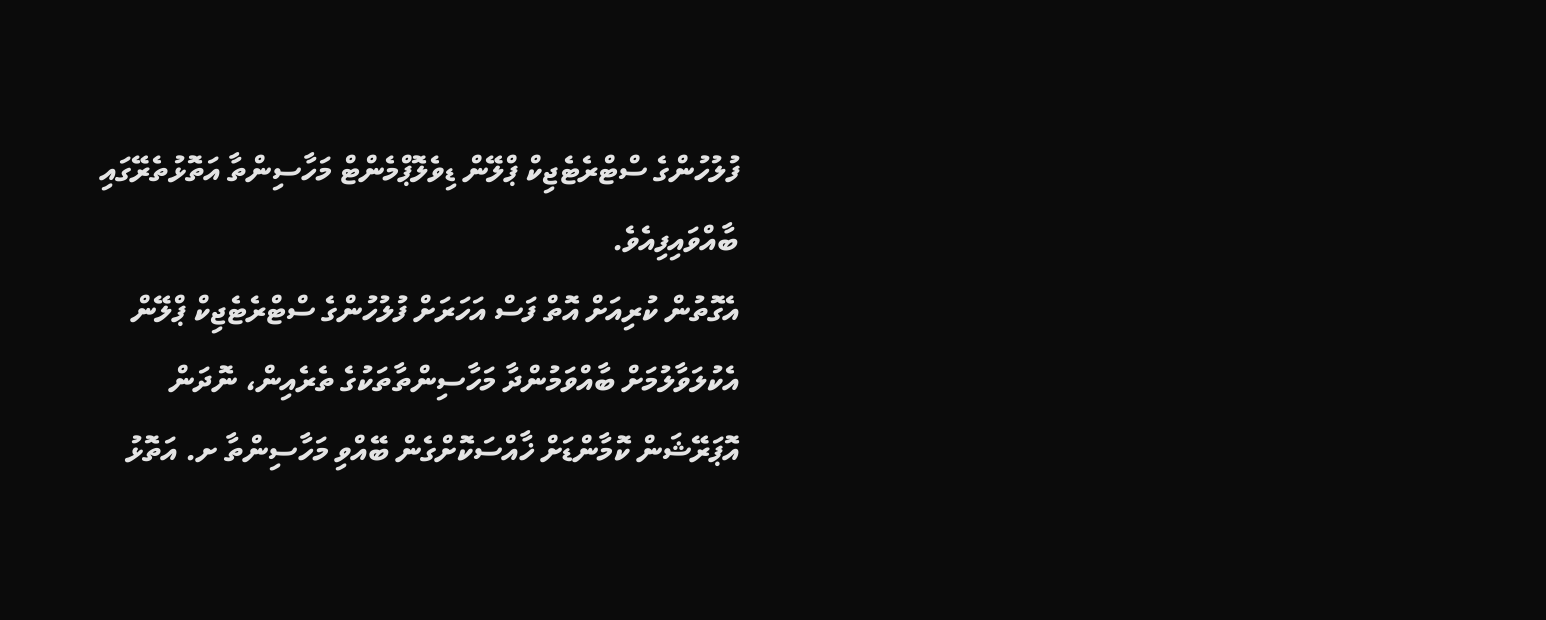ފުލުހުންގެ ސްޓްރެޓެޖިކް ޕްލޭން ޑިވެލޮޕްމެންޓް މަހާސިންތާ އަތޮޅުތެރޭގައި ބާއްވައިފިއެވެ.
އެގޮތުން ކުރިއަށް އޮތް ފަސް އަހަރަށް ފުލުހުންގެ ސްޓްރެޓެޖިކް ޕްލޭން އެކުލަވާލުމަށް ބާއްވަމުންދާ މަހާސިންތާތަކުގެ ތެރެއިން، ނޮދަން އޮޕަރޭޝަން ކޮމާންޑަށް ޚާއްސަކޮށްގެން ބޭއްވި މަހާސިންތާ ށ. އަތޮޅު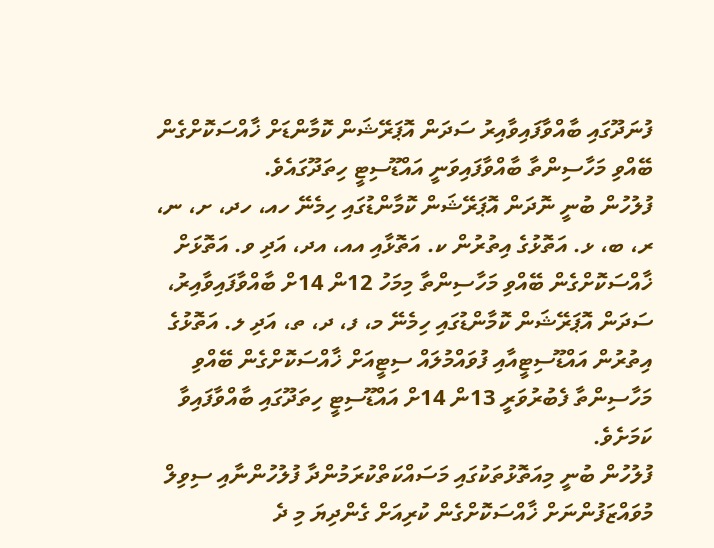ފުނަދޫގައި ބާއްވާފައިވާއިރު ސަދަން އޮޕަރޭޝަން ކޮމާންޑަށް ޚާއްސަކޮށްގެން ބޭއްވި މަހާސިންތާ ބާއްވާފައިވަނީ އައްޑޫސިޓީ ހިތަދޫގައެވެ.
ފުލުހުން ބުނީ ނޮދަން އޮޕަރޭޝަން ކޮމާންޑުގައި ހިމެނޭ ހއ، ހދ، ށ، ނ، ރ، ބ، ޅ. އަތޮޅުގެ އިތުރުން ކ. އަތޮޅާއި އއ، އދ، އަދި ވ. އަތޮޅަށް ޚާއްސަކޮށްގެން ބޭއްވި މަހާސިންތާ މިމަހު 12ން 14ށް ބާއްވާފައިވާއިރު، ސަދަން އޮޕަރޭޝަން ކޮމާންޑުގައި ހިމެނޭ މ، ފ، ދ، ތ، އަދި ލ. އަތޮޅުގެ އިތުރުން އައްޑޫސިޓީއާއި ފުވައްމުލައް ސިޓީއަށް ޚާއްސަކޮށްގެން ބޭއްވި މަހާސިންތާ ފެބުރުވަރީ 13ން 14ށް އައްޑޫސިޓީ ހިތަދޫގައި ބާއްވާފައިވާ ކަމަށެވެ.
ފުލުހުން ބުނީ މިއަތޮޅުތަކުގައި މަސައްކަތްކުރަމުންދާ ފުލުހުންނާއި ސިވިލް މުވައްޒަފުންނަށް ޚާއްސަކޮށްގެން ކުރިއަށް ގެންދިޔަ މި ދެ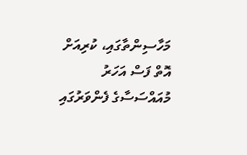މަހާސިންތާގައި، ކުރިއަށް އޮތް ފަސް އަހަރު މުއައްސަސާގެ ފެންވަރުގައި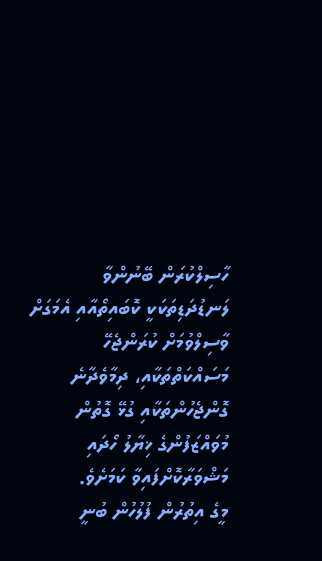ހާސިލްކުރަން ބޭނުންވާ ލަނޑުދަޑިތަކަކީ ކޮބައިތޯއާއި އެމަގަށް ވާސިލްވުމަށް ކުރަންޖެހޭ މަސައްކަތްތަކާއި، ދިމާވެދާނެ ގޮންޖެހުންތަކާއި ގުޅޭ ގޮތުން މުވައްޒަފުންގެ ޚިޔާލު ހޯދައި މަޝްވަރާކޮށްފައިވާ ކަމަށެވެ.
މީގެ އިތުރުން ފުލުހުން ބުނީ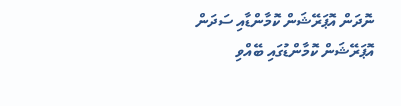ނޮދަން އޮޕަރޭޝަން ކޮމާންޑާއި ސަދަން އޮޕަރޭޝަން ކޮމާންޑުގައި ބޭއްވި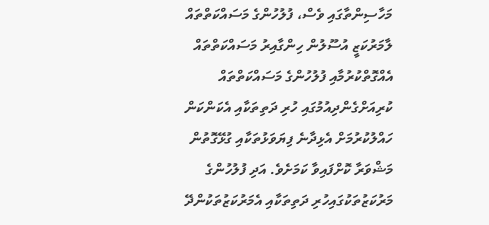މަހާސިންތާގައި ވެސް، ފުލުހުންގެ މަސައްކަތްތައް ލާމަރުކަޒީ އުސޫލުން ހިންގާއިރު މަސައްކަތްތައް އެއްގޮތްކުރުމާއި ފުލުހުންގެ މަސައްކަތްތައް ކުރިއަށްގެންދިއުމުގައި ހުރި ދަތިތަކާއި އެކަންކަން ހައްލުކުރުމަށް އެޅިދާނެ ފިޔަވަޅުތަކާއި ގުޅޭގޮތުން މަޝްވަރާ ކޮށްފައިވާ ކަމަށެވެ. އަދި ފުލުހުންގެ މަރުކަޒުތަކުގައިހުރި ދަތިތަކާއި އެމަރުކަޒުތަކުންދޭ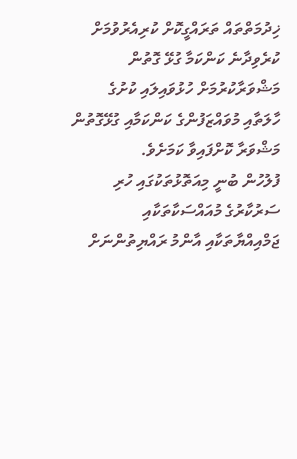ޚިދުމަތްތައް ތަރައްގީކޮށް ކުރިއެރުވުމަށް ކުރެވިދާނެ ކަންކަމާ ގުޅޭ ގޮތުން މަޝްވަރާކުރުމަށް ހުޅުވައިލައި ކުށުގެ ހާލަތާއި މުވައްޒަފުންގެ ކަންކަމާއި ގުޅޭގޮތުން މަޝްވަރާ ކޮށްފައިވާ ކަމަށެވެ.
ފުލުހުން ބުނީ މިއަތޮޅުތަކުގައި ހުރި ސަރުކާރުގެ މުއައްސަކާތަކާއި ޖަމްއިއްޔާތަކާއި އާންމު ރައްޔިތުންނަށް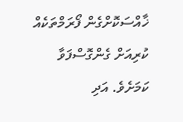ޚާއްސަކޮށްގެން ފޯރަމްތަކެއް ކުރިއަށް ގެންގޮސްފަވާ ކަމަށެވެ. އަދި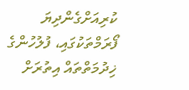ކުރިއަށްގެންދިޔަ ފޯރަމްތަކުގައި، ފުލުހުންގެ ޚިދުމަތްތައް އިތުރަށް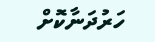ހަރުދަނާކޮށް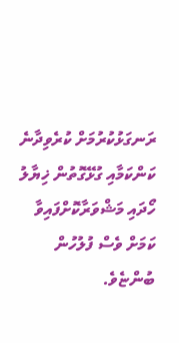ރަނގަޅުކުރުމަށް ކުރެވިދާނެ ކަންކަމާއި ގުޅޭގޮތުން ޚިޔާލު ހޯދައި މަޝްވަރާކޮށްފައިވާ ކަމަށް ވެސް ފުލުހުން ބުންޏެވެ.